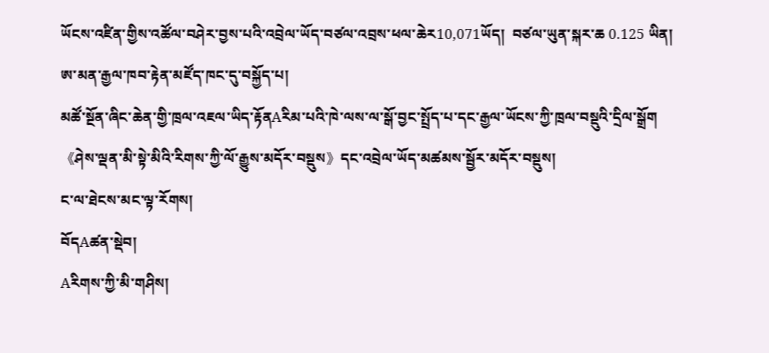ཡོངས་འཛིན་གྱིས་འཚོལ་བཤེར་བྱས་པའི་འབྲེལ་ཡོད་བཙལ་འབྲས་ཕལ་ཆེར10,071ཡོད།  བཙལ་ཡུན་སྐར་ཆ 0.125 ཡིན།
ཨ་མན་རྒྱལ་ཁབ་རྟེན་མཛོད་ཁང་དུ་བསྐྱོད་པ།
མཚོ་སྔོན་ཞིང་ཆེན་གྱི་ཁྲལ་འཇལ་ཡིད་རྟོནAརིམ་པའི་ཁེ་ལས་ལ་སྒོ་བྱང་སྤྲོད་པ་དང་རྒྱལ་ཡོངས་ཀྱི་ཁྲལ་བསྡུའི་དྲིལ་སྒྲོག
《ཤེས་ལྡན་མི་སྟེ་མིའི་རིགས་ཀྱི་ལོ་རྒྱུས་མདོར་བསྡུས》དང་འབྲེལ་ཡོད་མཚམས་སྦྱོར་མདོར་བསྡུས།
ང་ལ་ཐེངས་མང་ལྟ་རོགས།
བོདAཚན་སྡེབ།
Aརིགས་ཀྱི་མི་གཤིས།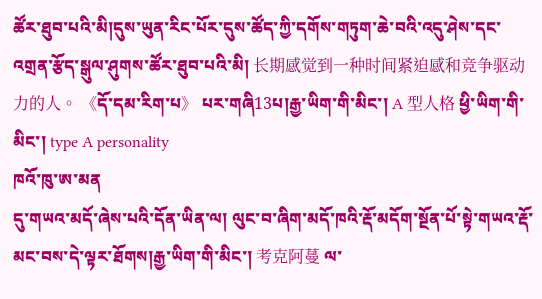ཚོར་ཐུབ་པའི་མི།དུས་ཡུན་རིང་པོར་དུས་ཚོད་ཀྱི་དགོས་གཏུག་ཆེ་བའི་འདུ་ཤེས་དང་འགྲན་རྩོད་སྒུལ་ཤུགས་ཚོར་ཐུབ་པའི་མི། 长期感觉到一种时间紧迫感和竞争驱动力的人。 《དོ་དམ་རིག་པ》 པར་གཞི13པ།རྒྱ་ཡིག་གི་མིང་། A 型人格 ཕྱི་ཡིག་གི་མིང་། type A personality
ཁའོ་ཁུ་ཨ་མན
དུ་གཡའ་མདོ་ཞེས་པའི་དོན་ཡིན་ལ། ལུང་བ་ཞིག་མདོ་ཁའི་རྡོ་མདོག་སྔོན་པོ་སྟེ་གཡའ་རྡོ་མང་བས་དེ་ལྟར་ཐོགས།རྒྱ་ཡིག་གི་མིང་། 考克阿蔓 ལ་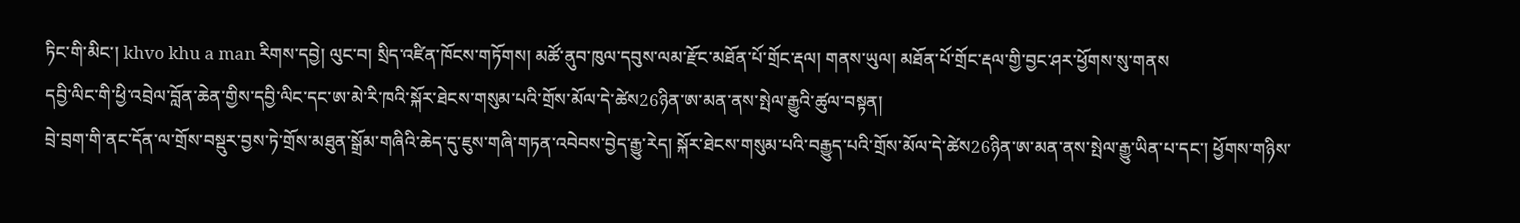ཏིང་གི་མིང་། khvo khu a man རིགས་དབྱེ། ལུང་བ། སྲིད་འཛིན་ཁོངས་གཏོགས། མཚོ་ནུབ་ཁུལ་དབུས་ལམ་རྫོང་མཐོན་པོ་གྲོང་རྡལ། གནས་ཡུལ། མཐོན་པོ་གྲོང་རྡལ་གྱི་བྱང་ཤར་ཕྱོགས་སུ་གནས
དབྱི་ལིང་གི་ཕྱི་འབྲེལ་བློན་ཆེན་གྱིས་དབྱི་ལིང་དང་ཨ་མེ་རི་ཁའི་སྐོར་ཐེངས་གསུམ་པའི་གྲོས་མོལ་དེ་ཚེས26ཉིན་ཨ་མན་ནས་སྤེལ་རྒྱུའི་ཚུལ་བསྟན།
བྲེ་བྲག་གི་ནང་དོན་ལ་གྲོས་བསྡུར་བྱས་ཏེ་གྲོས་མཐུན་སྒྲོམ་གཞིའི་ཆེད་དུ་ཇུས་གཞི་གཏན་འབེབས་བྱེད་རྒྱུ་རེད། སྐོར་ཐེངས་གསུམ་པའི་བརྒྱུད་པའི་གྲོས་མོལ་དེ་ཚེས26ཉིན་ཨ་མན་ནས་སྤེལ་རྒྱུ་ཡིན་པ་དང་། ཕྱོགས་གཉིས་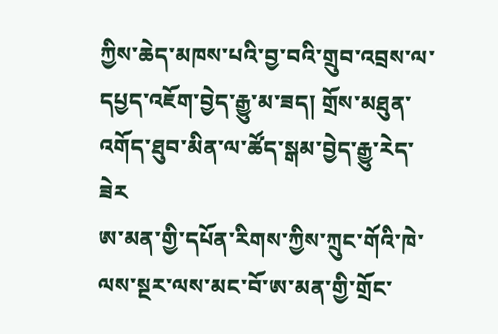ཀྱིས་ཆེད་མཁས་པའི་བྱ་བའི་གྲུབ་འབྲས་ལ་དཔྱད་འཇོག་བྱེད་རྒྱུ་མ་ཟད། གྲོས་མཐུན་འགོད་ཐུབ་མིན་ལ་ཚོད་སྒམ་བྱེད་རྒྱུ་རེད་ཟེར
ཨ་མན་གྱི་དཔོན་རིགས་ཀྱིས་ཀྲུང་གོའི་ཁེ་ལས་སྔར་ལས་མང་བོ་ཨ་མན་གྱི་གྲོང་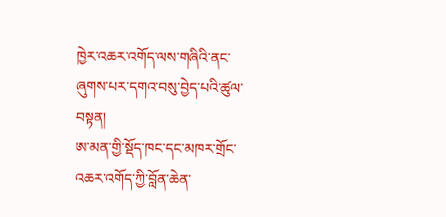ཁྱེར་འཆར་འགོད་ལས་གཞིའི་ནང་ཞུགས་པར་དགའ་བསུ་བྱེད་པའི་ཚུལ་བསྟན།
ཨ་མན་གྱི་སྡོད་ཁང་དང་མཁར་གྲོང་འཆར་འགོད་ཀྱི་བློན་ཆེན་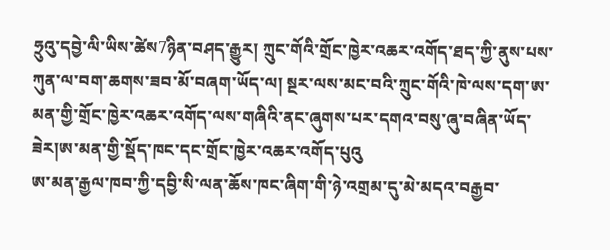ཧྲུའུ་དབྱེ་ལི་ཡིས་ཚེས7ཉིན་བཤད་རྒྱུར། ཀྲུང་གོའི་གྲོང་ཁྱེར་འཆར་འགོད་ཐད་ཀྱི་ནུས་པས་ཀུན་ལ་བག་ཆགས་ཟབ་མོ་བཞག་ཡོད་ལ། སྔར་ལས་མང་བའི་ཀྲུང་གོའི་ཁེ་ལས་དག་ཨ་མན་གྱི་གྲོང་ཁྱེར་འཆར་འགོད་ལས་གཞིའི་ནང་ཞུགས་པར་དགའ་བསུ་ཞུ་བཞིན་ཡོད་ཟེར།ཨ་མན་གྱི་སྡོད་ཁང་དང་གྲོང་ཁྱེར་འཆར་འགོད་པུའུ
ཨ་མན་རྒྱལ་ཁབ་ཀྱི་དབྱི་སི་ལན་ཆོས་ཁང་ཞིག་གི་ཉེ་འགྲམ་དུ་མེ་མདའ་བརྒྱབ་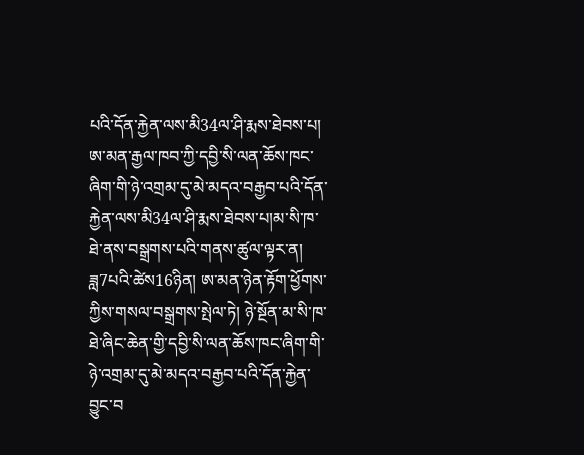པའི་དོན་རྐྱེན་ལས་མི34ལ་ཤི་རྨས་ཐེབས་པ།
ཨ་མན་རྒྱལ་ཁབ་ཀྱི་དབྱི་སི་ལན་ཆོས་ཁང་ཞིག་གི་ཉེ་འགྲམ་དུ་མེ་མདའ་བརྒྱབ་པའི་དོན་རྐྱེན་ལས་མི34ལ་ཤི་རྨས་ཐེབས་པ།མ་སི་ཁ་ཐེ་ནས་བསྒྲགས་པའི་གནས་ཚུལ་ལྟར་ན། ཟླ7པའི་ཚེས16ཉིན། ཨ་མན་ཉེན་རྟོག་ཕྱོགས་ཀྱིས་གསལ་བསྒྲགས་སྤེལ་ཏེ། ཉེ་སྔོན་མ་སི་ཁ་ཐེ་ཞིང་ཆེན་གྱི་དབྱི་སི་ལན་ཆོས་ཁང་ཞིག་གི་ཉེ་འགྲམ་དུ་མེ་མདའ་བརྒྱབ་པའི་དོན་རྐྱེན་བྱུང་བ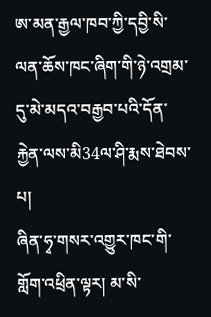ཨ་མན་རྒྱལ་ཁབ་ཀྱི་དབྱི་སི་ལན་ཆོས་ཁང་ཞིག་གི་ཉེ་འགྲམ་དུ་མེ་མདའ་བརྒྱབ་པའི་དོན་རྐྱེན་ལས་མི34ལ་ཤི་རྨས་ཐེབས་པ།
ཞིན་ཧྭ་གསར་འགྱུར་ཁང་གི་གློག་འཕྲིན་ལྟར། མ་སི་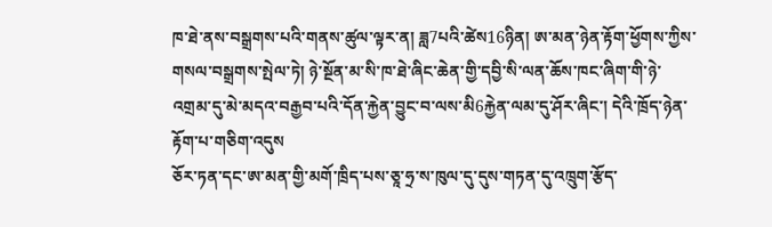ཁ་ཐེ་ནས་བསྒྲགས་པའི་གནས་ཚུལ་ལྟར་ན། ཟླ7པའི་ཚེས16ཉིན། ཨ་མན་ཉེན་རྟོག་ཕྱོགས་ཀྱིས་གསལ་བསྒྲགས་སྤེལ་ཏེ། ཉེ་སྔོན་མ་སི་ཁ་ཐེ་ཞིང་ཆེན་གྱི་དབྱི་སི་ལན་ཆོས་ཁང་ཞིག་གི་ཉེ་འགྲམ་དུ་མེ་མདའ་བརྒྱབ་པའི་དོན་རྐྱེན་བྱུང་བ་ལས་མི6རྐྱེན་ལམ་དུ་ཤོར་ཞིང་། དེའི་ཁྲོད་ཉེན་རྟོག་པ་གཅིག་འདུས
ཅོར་ཏན་དང་ཨ་མན་གྱི་མགོ་ཁྲིད་པས་ཅཱ་ཧྲ་ས་ཁུལ་དུ་དུས་གཏན་དུ་འཁྲུག་རྩོད་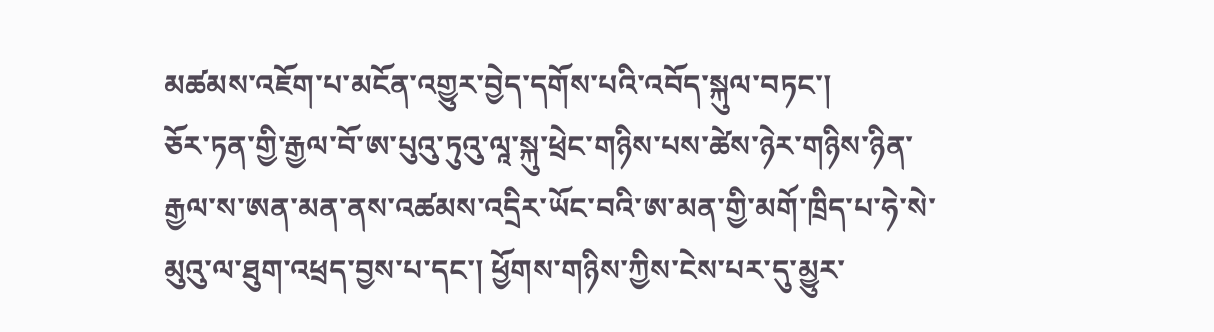མཚམས་འཇོག་པ་མངོན་འགྱུར་བྱེད་དགོས་པའི་འབོད་སྐུལ་བཏང་།
ཅོར་ཏན་གྱི་རྒྱལ་བོ་ཨ་པུའུ་ཏུའུ་ལཱ་སྐུ་ཕྲེང་གཉིས་པས་ཚེས་ཉེར་གཉིས་ཉིན་རྒྱལ་ས་ཨན་མན་ནས་འཚམས་འདྲིར་ཡོང་བའི་ཨ་མན་གྱི་མགོ་ཁྲིད་པ་ཧེ་སེ་མུའུ་ལ་ཐུག་འཕྲད་བྱས་པ་དང་། ཕྱོགས་གཉིས་ཀྱིས་ངེས་པར་དུ་མྱུར་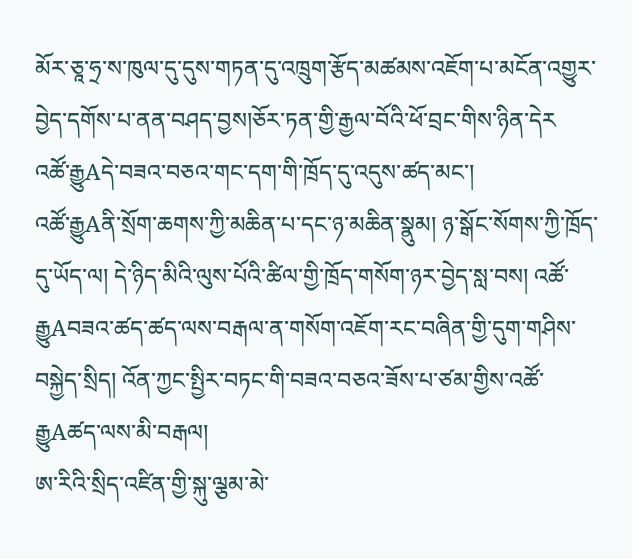མོར་ཅཱ་ཧྲ་ས་ཁུལ་དུ་དུས་གཏན་དུ་འཁྲུག་རྩོད་མཚམས་འཇོག་པ་མངོན་འགྱུར་བྱེད་དགོས་པ་ནན་བཤད་བྱས།ཅོར་ཏན་གྱི་རྒྱལ་བོའི་ཕོ་བྲང་གིས་ཉིན་དེར
འཚོ་རྒྱུAདེ་བཟའ་བཅའ་གང་དག་གི་ཁྲོད་དུ་འདུས་ཚད་མང་།
འཚོ་རྒྱུAནི་སྲོག་ཆགས་ཀྱི་མཆིན་པ་དང་ཉ་མཆིན་སྣུམ། ཉ་སྒོང་སོགས་ཀྱི་ཁྲོད་དུ་ཡོད་ལ། དེ་ཉིད་མིའི་ལུས་པོའི་ཚིལ་གྱི་ཁྲོད་གསོག་ཉར་བྱེད་སླ་བས། འཚོ་རྒྱུAབཟའ་ཚད་ཚད་ལས་བརྒལ་ན་གསོག་འཇོག་རང་བཞིན་གྱི་དུག་གཤིས་བསྐྱེད་སྲིད། འོན་ཀྱང་སྤྱིར་བཏང་གི་བཟའ་བཅའ་ཟོས་པ་ཙམ་གྱིས་འཚོ་རྒྱུAཚད་ལས་མི་བརྒལ།
ཨ་རིའི་སྲིད་འཛིན་གྱི་སྐུ་ལྕམ་མེ་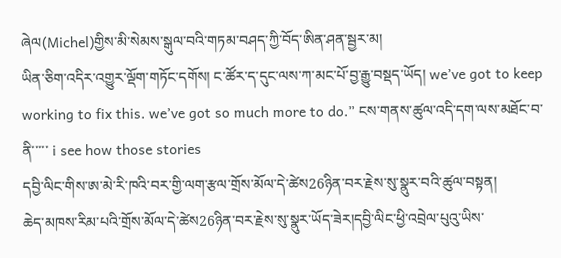ཞེལ(Michel)གྱིས་མི་སེམས་སྒུལ་བའི་གཏམ་བཤད་ཀྱི་བོད་ཨིན་ཤན་སྦྱར་མ།
ཡིན་ཅིག་འདིར་འགྱུར་ལྡོག་གཏོང་དགོས། ང་ཚོར་ད་དུང་ལས་ཀ་མང་པོ་བྱ་རྒྱུ་བསྡད་ཡོད། we’ve got to keep working to fix this. we’ve got so much more to do.” ངས་གནས་ཚུལ་འདི་དག་ལས་མཐོང་བ་ནི་་་་་ i see how those stories
དབྱི་ལིང་གིས་ཨ་མེ་རི་ཁའི་བར་གྱི་ལག་རྩལ་གྲོས་མོལ་དེ་ཚེས26ཉིན་བར་རྗེས་སུ་སྣུར་བའི་ཚུལ་བསྟན།
ཆེད་མཁས་རིམ་པའི་གྲོས་མོལ་དེ་ཚེས26ཉིན་བར་རྗེས་སུ་སྣུར་ཡོད་ཟེར།དབྱི་ལིང་ཕྱི་འབྲེལ་པུའུ་ཡིས་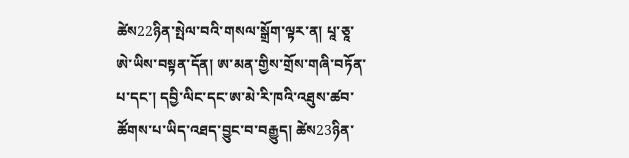ཚེས22ཉིན་སྤེལ་བའི་གསལ་སྒྲོག་ལྟར་ན། པཱ་ཅཱ་ཨེ་ཡིས་བསྟན་དོན། ཨ་མན་གྱིས་གྲོས་གཞི་བཏོན་པ་དང་། དབྱི་ལིང་དང་ཨ་མེ་རི་ཁའི་འཐུས་ཚབ་ཚོགས་པ་ཡིད་འཐད་བྱུང་བ་བརྒྱུད། ཚེས23ཉིན་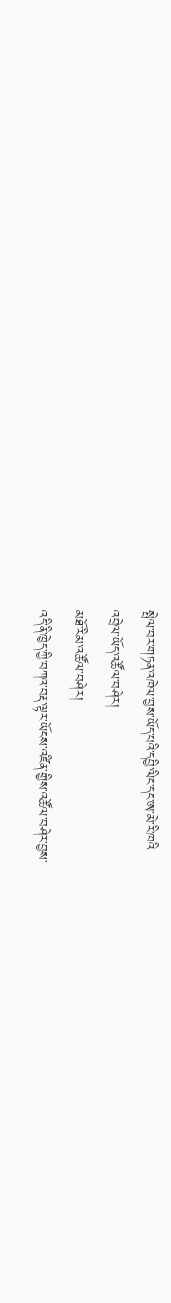སྤེལ་བར་གཏན་འཁེལ་བྱས་ཡོད་པའི་དབྱི་ལིང་དང་ཨ་མེ་རི་ཁའི
འབྲེལ་ཡོད་འཚོལ་བཤེར།
མཐོ་རིམ་འཚོལ་བཤེར།
འདི་ནི་ཁྱེད་ཀྱི་བཀའ་བརྡ་ལྟར་ཡོངས་འཛིན་གྱིས་འཚོལ་བཤེར་བྱས་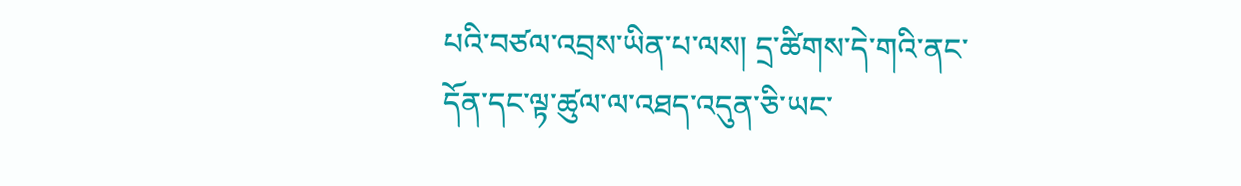པའི་བཙལ་འབྲས་ཡིན་པ་ལས། དྲ་ཚིགས་དེ་གའི་ནང་དོན་དང་ལྟ་ཚུལ་ལ་འཐད་འདུན་ཅི་ཡང་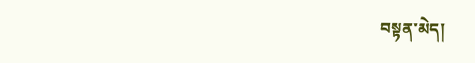བསྟན་མེད།